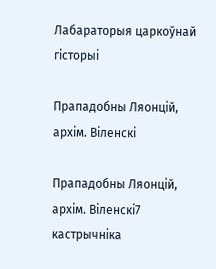Лабараторыя царкоўнай гісторыі

Прападобны Ляонцій, архім. Віленскі

Прападобны Ляонцій, архім. Віленскі7 кастрычніка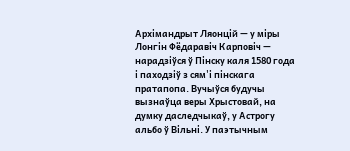Архімандрыт Ляонцій — у міры Лонгін Фёдаравіч Карповіч — нарадзіўся ў Пінску каля 1580 года і паходзіў з сям'і пінскага пратапопа. Вучыўся будучы вызнаўца веры Хрыстовай, на думку даследчыкаў, у Астрогу альбо ў Вільні. У паэтычным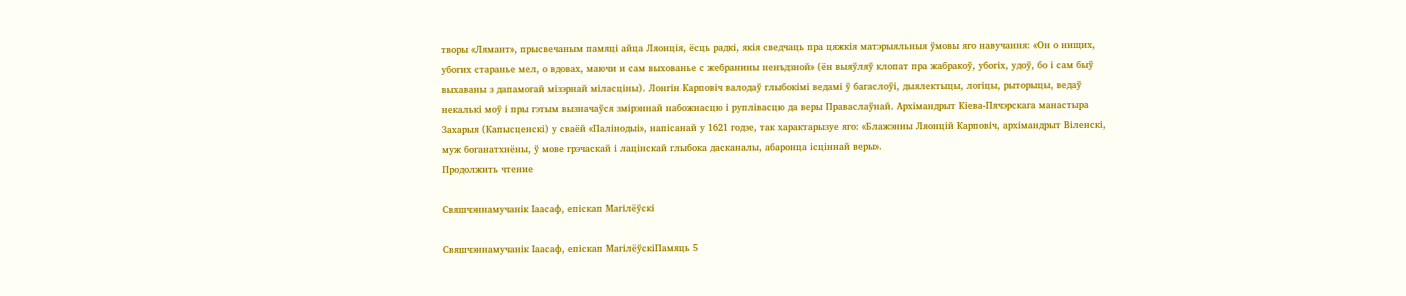творы «Лямант», прысвечаным памяці айца Ляонція, ёсць радкі, якія сведчаць пра цяжкія матэрыяльныя ўмовы яго навучання: «Он о нищих, убогих старанье мел, о вдовах, маючи и сам выхованье с жебранины ненъдзной» (ён выяўляў клопат пра жабракоў, убогіх, удоў, бо і сам быў выхаваны з дапамогай мізэрнай міласціны). Лонгін Карповіч валодаў глыбокімі ведамі ў багаслоўі, дыялектыцы, логіцы, рыторыцы, ведаў некалькі моў і пры гэтым вызначаўся змірэннай набожнасцю і руплівасцю да веры Праваслаўнай. Архімандрыт Кіева-Пячэрскага манастыра Захарыя (Капысценскі) у сваёй «Палінодыі», напісанай у 1621 годзе, так характарызуе яго: «Блажэнны Ляонцій Карповіч, архімандрыт Віленскі, муж боганатхнёны, ў мове грэчаскай і лацінскай глыбока дасканалы, абаронца ісціннай веры».
Продолжить чтение

Свяшчэннамучанік Іаасаф, епіскап Магілёўскі

Свяшчэннамучанік Іаасаф, епіскап МагілёўскіПамяць 5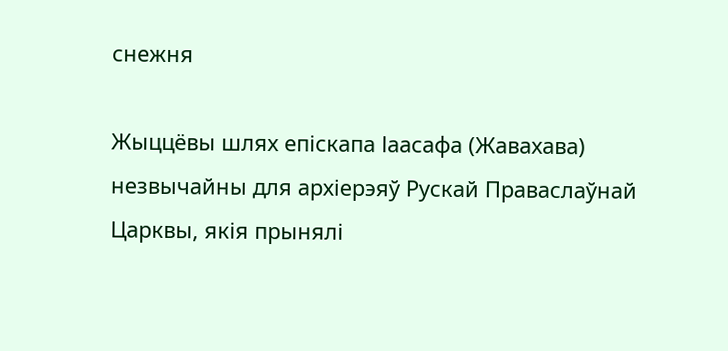снежня

Жыццёвы шлях епіскапа Іаасафа (Жавахава) незвычайны для архіерэяў Рускай Праваслаўнай Царквы, якія прынялі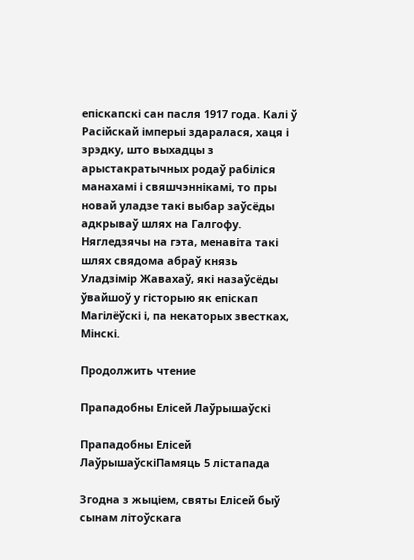епіскапскі сан пасля 1917 года. Калі ў Расійскай імперыі здаралася, хаця і зрэдку, што выхадцы з арыстакратычных родаў рабіліся манахамі і свяшчэннікамі, то пры новай уладзе такі выбар заўсёды адкрываў шлях на Галгофу. Нягледзячы на гэта, менавіта такі шлях свядома абраў князь Уладзімір Жавахаў, які назаўсёды ўвайшоў у гісторыю як епіскап Магілёўскі і, па некаторых звестках, Мінскі.

Продолжить чтение

Прападобны Елісей Лаўрышаўскі

Прападобны Елісей ЛаўрышаўскіПамяць 5 лістапада

Згодна з жыціем, святы Елісей быў сынам літоўскага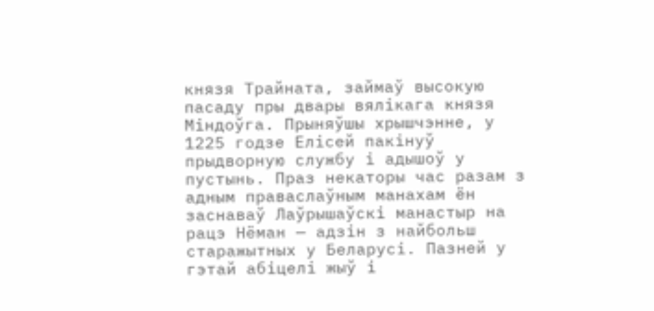князя Трайната, займаў высокую пасаду пры двары вялікага князя Міндоўга. Прыняўшы хрышчэнне, у 1225 годзе Елісей пакінуў прыдворную службу і адышоў у пустынь. Праз некаторы час разам з адным праваслаўным манахам ён заснаваў Лаўрышаўскі манастыр на рацэ Нёман — адзін з найбольш старажытных у Беларусі. Пазней у гэтай абіцелі жыў і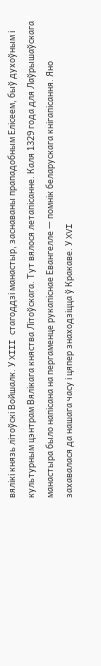вялікі князь літоўскі Войшалк. У XIII стагоддзі манастыр, заснаваны прападобным Елісеем, быў духоўным і культурным цэнтрам Вялікага княства Літоўскага. Тут вялося летапісанне. Каля 1329 года для Лаўрышаўскага манастыра было напісана на пергаменце рукапіснае Евангелле — помнік беларускага кнігапісання. Яно захавалася да нашага часу і цяпер знаходзіцца ў Кракаве. У XVI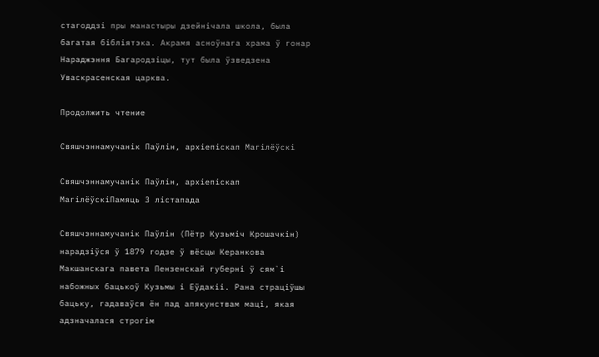стагоддзі пры манастыры дзейнічала школа, была багатая бібліятэка. Акрамя асноўнага храма ў гонар Нараджэння Багародзіцы, тут была ўзведзена Уваскрасенская царква.

Продолжить чтение

Свяшчэннамучанік Паўлін, архіепіскап Магілёўскі

Свяшчэннамучанік Паўлін, архіепіскап МагілёўскіПамяць 3 лістапада

Свяшчэннамучанік Паўлін (Пётр Кузьміч Крошачкін) нарадзіўся ў 1879 годзе ў вёсцы Керанкова Макшанскага павета Пензенскай губерні ў сям`і набожных бацькоў Кузьмы і Еўдакіі. Рана страціўшы бацьку, гадаваўся ён пад апякунствам маці, якая адзначалася строгім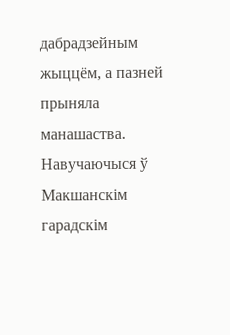дабрадзейным жыццём, а пазней прыняла манашаства. Навучаючыся ў Макшанскім гарадскім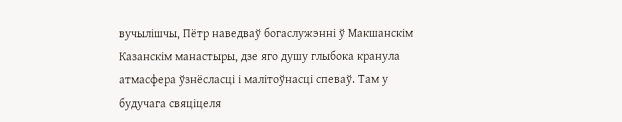вучылішчы, Пётр наведваў богаслужэнні ў Макшанскім Казанскім манастыры, дзе яго душу глыбока кранула атмасфера ўзнёсласці і малітоўнасці спеваў. Там у будучага свяціцеля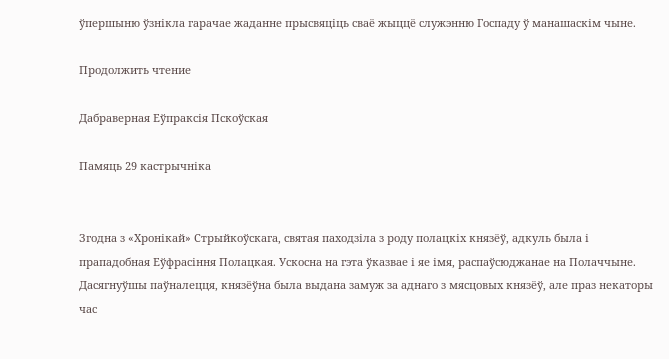ўпершыню ўзнікла гарачае жаданне прысвяціць сваё жыццё служэнню Госпаду ў манашаскім чыне.

Продолжить чтение

Дабраверная Еўпраксія Пскоўская

Памяць 29 кастрычніка


Згодна з «Хронікай» Стрыйкоўскага, святая паходзіла з роду полацкіх князёў, адкуль была і прападобная Еўфрасіння Полацкая. Ускосна на гэта ўказвае і яе імя, распаўсюджанае на Полаччыне. Дасягнуўшы паўналецця, князёўна была выдана замуж за аднаго з мясцовых князёў, але праз некаторы час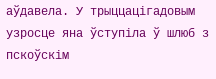аўдавела. У трыццацігадовым узросце яна ўступіла ў шлюб з пскоўскім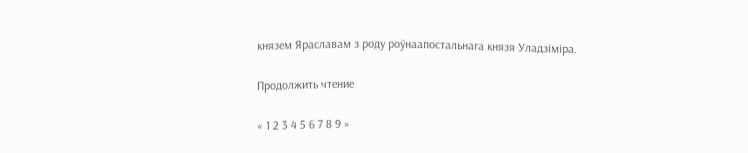князем Яраславам з роду роўнаапостальнага князя Уладзіміра.

Продолжить чтение

« 1 2 3 4 5 6 7 8 9 »